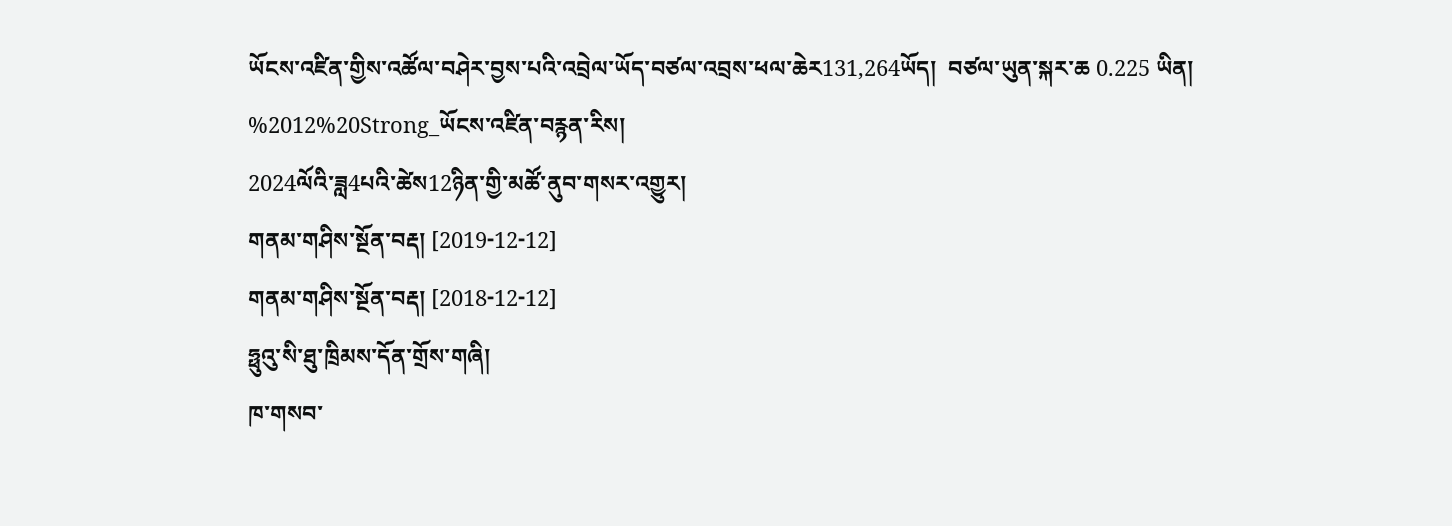ཡོངས་འཛིན་གྱིས་འཚོལ་བཤེར་བྱས་པའི་འབྲེལ་ཡོད་བཙལ་འབྲས་ཕལ་ཆེར131,264ཡོད།  བཙལ་ཡུན་སྐར་ཆ 0.225 ཡིན།
%2012%20Strong_ཡོངས་འཛིན་བརྙན་རིས།
2024ལོའི་ཟླ4པའི་ཚེས12ཉིན་གྱི་མཚོ་ནུབ་གསར་འགྱུར།
གནམ་གཤིས་སྔོན་བརྡ། [2019-12-12]
གནམ་གཤིས་སྔོན་བརྡ། [2018-12-12]
ཧྥུའུ་སི་ཐུ་ཁྲིམས་དོན་གྲོས་གཞི།
ཁ་གསབ་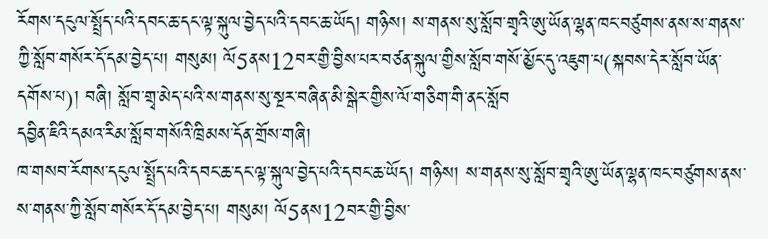རོགས་དངུལ་སྤྲོད་པའི་དབང་ཆ་དང་ལྟ་སྐུལ་བྱེད་པའི་དབང་ཆ་ཡོད། གཉིས། ས་གནས་སུ་སློབ་གྲྭའི་ཨུ་ཡོན་ལྷན་ཁང་བཙུགས་ནས་ས་གནས་ཀྱི་སློབ་གསོར་དོ་དམ་བྱེད་པ། གསུམ། ལོ5ནས12བར་གྱི་བྱིས་པར་བཙན་སྐུལ་གྱིས་སློབ་གསོ་མྱོང་དུ་འཇུག་པ(སྐབས་དེར་སློབ་ཡོན་དགོས་པ)། བཞི། སློབ་གྲྭ་མེད་པའི་ས་གནས་སུ་སྔར་བཞིན་མི་སྒེར་གྱིས་ལོ་གཅིག་གི་ནང་སློབ
དབྱིན་ཇིའི་དམའ་རིམ་སློབ་གསོའི་ཁྲིམས་དོན་གྲོས་གཞི།
ཁ་གསབ་རོགས་དངུལ་སྤྲོད་པའི་དབང་ཆ་དང་ལྟ་སྐུལ་བྱེད་པའི་དབང་ཆ་ཡོད། གཉིས། ས་གནས་སུ་སློབ་གྲྭའི་ཨུ་ཡོན་ལྷན་ཁང་བཙུགས་ནས་ས་གནས་ཀྱི་སློབ་གསོར་དོ་དམ་བྱེད་པ། གསུམ། ལོ5ནས12བར་གྱི་བྱིས་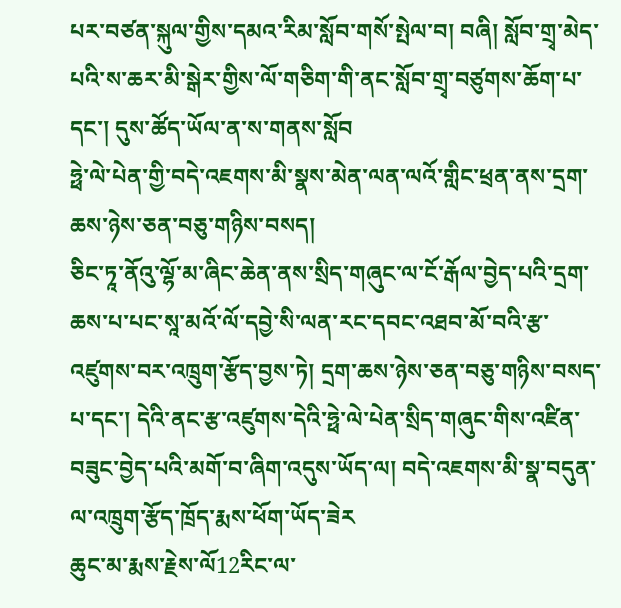པར་བཙན་སྐུལ་གྱིས་དམའ་རིམ་སློབ་གསོ་སྤེལ་བ། བཞི། སློབ་གྲྭ་མེད་པའི་ས་ཆར་མི་སྒེར་གྱིས་ལོ་གཅིག་གི་ནང་སློབ་གྲྭ་བཙུགས་ཆོག་པ་དང་། དུས་ཚོད་ཡོལ་ན་ས་གནས་སློབ
ཧྥེ་ལེ་པེན་གྱི་བདེ་འཇགས་མི་སྣས་མེན་ལན་ལའོ་གླིང་ཕྲན་ནས་དྲག་ཆས་ཉེས་ཅན་བཅུ་གཉིས་བསད།
ཅིང་ཏཱ་ནོའུ་ལྷོ་མ་ཞིང་ཆེན་ནས་སྲིད་གཞུང་ལ་ངོ་རྒོལ་བྱེད་པའི་དྲག་ཆས་པ་པང་སཱ་མའོ་ལོ་དབྱེ་སི་ལན་རང་དབང་འཐབ་མོ་བའི་རྩ་འཛུགས་བར་འཁྲུག་རྩོད་བྱས་ཏེ། དྲག་ཆས་ཉེས་ཅན་བཅུ་གཉིས་བསད་པ་དང་། དེའི་ནང་རྩ་འཛུགས་དེའི་ཧྥེ་ལེ་པེན་སྲིད་གཞུང་གིས་འཛིན་བཟུང་བྱེད་པའི་མགོ་བ་ཞིག་འདུས་ཡོད་ལ། བདེ་འཇགས་མི་སྣ་བདུན་ལ་འཁྲུག་རྩོད་ཁྲོད་རྨས་ཕོག་ཡོད་ཟེར
ཆུང་མ་རྨས་རྗེས་ལོ12རིང་ལ་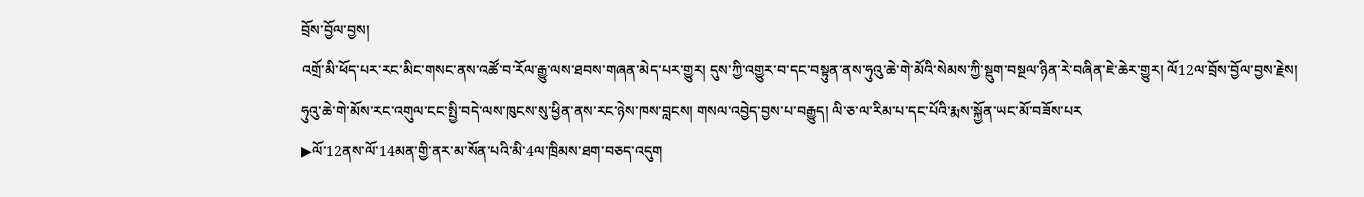བྲོས་བྱོལ་བྱས།
འགྲོ་མི་ཕོད་པར་རང་མིང་གསང་ནས་འཚོ་བ་རོལ་རྒྱུ་ལས་ཐབས་གཞན་མེད་པར་གྱུར། དུས་ཀྱི་འགྱུར་བ་དང་བསྟུན་ནས་ཧུའུ་ཆེ་གེ་མོའི་སེམས་ཀྱི་སྡུག་བསྔལ་ཉིན་རེ་བཞིན་ཇེ་ཆེར་གྱུར། ལོ12ལ་བྲོས་བྱོལ་བྱས་རྗེས། ཧུའུ་ཆེ་གེ་མོས་རང་འགུལ་ངང་སྤྱི་བདེ་ལས་ཁུངས་སུ་ཕྱིན་ནས་རང་ཉེས་ཁས་བླངས། གསལ་འབྱེད་བྱས་པ་བརྒྱུད། ལི་ཅ་ལ་རིམ་པ་དང་པོའི་རྨས་སྐྱོན་ཡང་མོ་བཟོས་པར
▶ལོ་12ནས་ལོ་14མན་གྱི་ནར་མ་སོན་པའི་མི་4ལ་ཁྲིམས་ཐག་བཅད་འདུག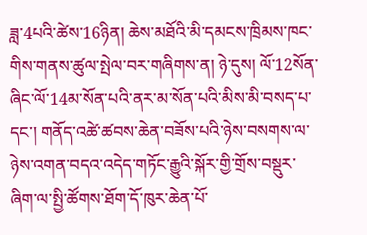ཟླ་4པའི་ཚེས་16ཉིན། ཆེས་མཐོའི་མི་དམངས་ཁྲིམས་ཁང་གིས་གནས་ཚུལ་སྤེལ་བར་གཞིགས་ན། ཉེ་དུས། ལོ་12སོན་ཞིང་ལོ་14མ་སོན་པའི་ནར་མ་སོན་པའི་མིས་མི་བསད་པ་དང་། གནོད་འཚེ་ཚབས་ཆེན་བཟོས་པའི་ཉེས་བསགས་ལ་ཉེས་འགན་བདའ་འདེད་གཏོང་རྒྱུའི་སྐོར་གྱི་གྲོས་བསྡུར་ཞིག་ལ་སྤྱི་ཚོགས་ཐོག་དོ་ཁུར་ཆེན་པོ་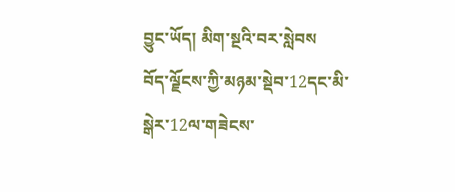བྱུང་ཡོད། མིག་སྔའི་བར་སླེབས
བོད་ལྗོངས་ཀྱི་མཉམ་སྡེབ་12དང་མི་སྒེར་12ལ་གཟེངས་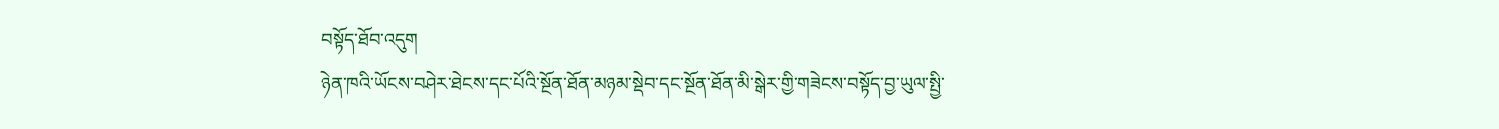བསྟོད་ཐོབ་འདུག
ཉེན་ཁའི་ཡོངས་བཤེར་ཐེངས་དང་པོའི་སྔོན་ཐོན་མཉམ་སྡེབ་དང་སྔོན་ཐོན་མི་སྒེར་གྱི་གཟེངས་བསྟོད་བྱ་ཡུལ་སྤྱི་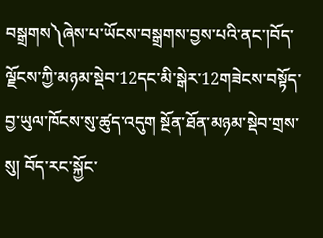བསྒྲགས༽ཞེས་པ་ཡོངས་བསྒྲགས་བྱས་པའི་ནང་།བོད་ལྗོངས་ཀྱི་མཉམ་སྡེབ་12དང་མི་སྒེར་12གཟེངས་བསྟོད་བྱ་ཡུལ་ཁོངས་སུ་ཚུད་འདུག སྔོན་ཐོན་མཉམ་སྡེབ་གྲས་སུ། བོད་རང་སྐྱོང་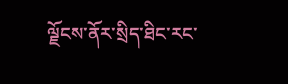ལྗོངས་ནོར་སྲིད་ཐིང་རང་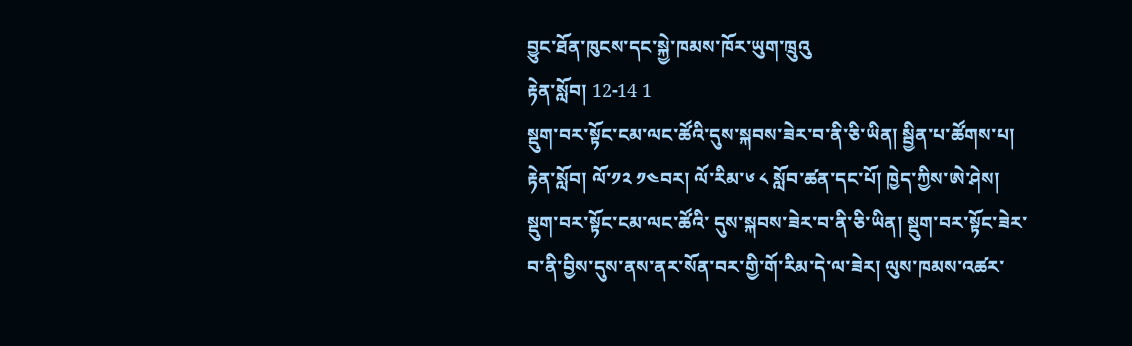བྱུང་ཐོན་ཁུངས་དང་སྐྱེ་ཁམས་ཁོར་ཡུག་ཁྲུའུ
རྟེན་སློབ། 12-14 1
སྡུག་བར་སྟོང་ངམ་ལང་ཚོའི་དུས་སྐབས་ཟེར་བ་ནི་ཅི་ཡིན། སྦྱིན་པ་ཚོགས་པ། རྟེན་སློབ། ལོ་༡༢ ༡༤བར། ལོ་རིམ་༦ ༨ སློབ་ཚན་དང་པོ། ཁྱེད་ཀྱིས་ཨེ་ཤེས། སྡུག་བར་སྟོང་ངམ་ལང་ཚོའི་ དུས་སྐབས་ཟེར་བ་ནི་ཅི་ཡིན། སྡུག་བར་སྟོང་ཟེར་བ་ནི་བྱིས་དུས་ནས་ནར་སོན་བར་གྱི་གོ་རིམ་དེ་ལ་ཟེར། ལུས་ཁམས་འཚར་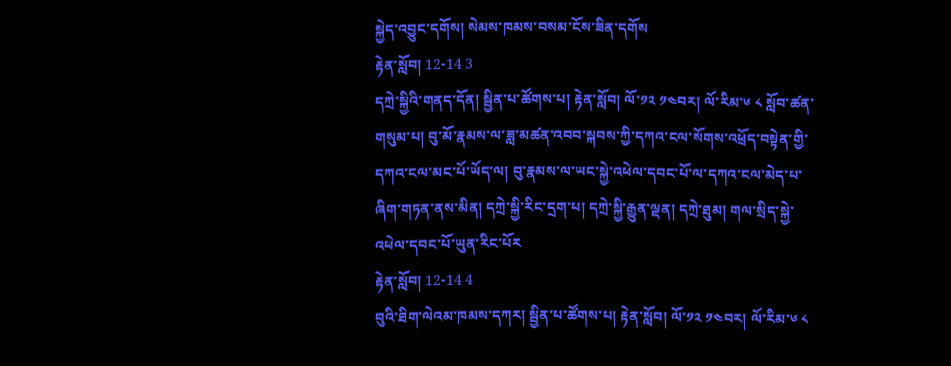སྐྱེད་འབྱུང་དགོས། སེམས་ཁམས་བསམ་ངོས་ཟིན་དགོས
རྟེན་སློབ། 12-14 3
དཀྲེ་སྐྱིའི་གནད་དོན། སྦྱིན་པ་ཚོགས་པ། རྟེན་སློབ། ལོ་༡༢ ༡༤བར། ལོ་རིམ་༦ ༨ སློབ་ཚན་གསུམ་པ། བུ་མོ་རྣམས་ལ་ཟླ་མཚན་འབབ་སྐབས་ཀྱི་དཀའ་ངལ་སོགས་འཕྲོད་བསྟེན་གྱི་དཀའ་ངལ་མང་པོ་ཡོད་ལ། བུ་རྣམས་ལ་ཡང་སྐྱེ་འཕེལ་དབང་པོ་ལ་དཀའ་ངལ་མེད་པ་ཞིག་གཏན་ནས་མིན། དཀྲེ་སྐྱི་རིང་དྲག་པ། དཀྲེ་སྐྱི་རྒྱུན་ལྡན། དཀྲེ་ཐུམ། གལ་སྲིད་སྐྱེ་འཕེལ་དབང་པོ་ཡུན་རིང་པོར
རྟེན་སློབ། 12-14 4
བུའི་ཐིག་ལེའམ་ཁམས་དཀར། སྦྱིན་པ་ཚོགས་པ། རྟེན་སློབ། ལོ་༡༢ ༡༤བར། ལོ་རིམ་༦ ༨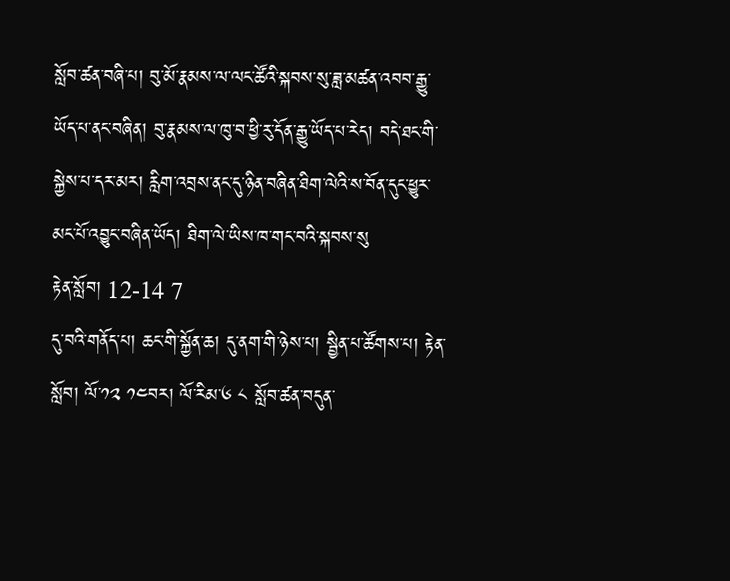སློབ་ཚན་བཞི་པ། བུ་མོ་རྣམས་ལ་ལང་ཚོའི་སྐབས་སུ་ཟླ་མཚན་འབབ་རྒྱུ་ཡོད་པ་ནང་བཞིན། བུ་རྣམས་ལ་ཁུ་བ་ཕྱི་རུ་དོན་རྒྱུ་ཡོད་པ་རེད། བདེ་ཐང་གི་སྐྱེས་པ་དར་མར། རླིག་འབྲས་ནང་དུ་ཉིན་བཞིན་ཐིག་ལེའི་ས་བོན་དུང་ཕྱུར་མང་པོ་འབྱུང་བཞིན་ཡོད། ཐིག་ལེ་ཡིས་ཁ་གང་བའི་སྐབས་སུ
རྟེན་སློབ། 12-14 7
དུ་བའི་གནོད་པ། ཆང་གི་སྐྱོན་ཆ། དུ་ནག་གི་ཉེས་པ། སྦྱིན་པ་ཚོགས་པ། རྟེན་སློབ། ལོ་༡༢ ༡༤བར། ལོ་རིམ་༦ ༨ སློབ་ཚན་བདུན་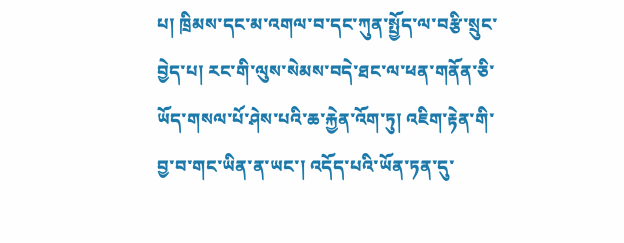པ། ཁྲིམས་དང་མ་འགལ་བ་དང་ཀུན་སྤྱོད་ལ་བརྩི་སྲུང་བྱེད་པ། རང་གི་ལུས་སེམས་བདེ་ཐང་ལ་ཕན་གནོན་ཅི་ཡོད་གསལ་པོ་ཤེས་པའི་ཆ་རྐྱེན་འོག་ཏུ། འཇིག་རྟེན་གི་བྱ་བ་གང་ཡིན་ན་ཡང་། འདོད་པའི་ཡོན་ཏན་དུ་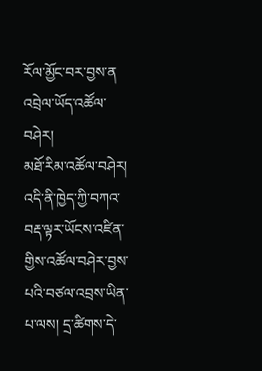རོལ་མྱོང་བར་བྱས་ན
འབྲེལ་ཡོད་འཚོལ་བཤེར།
མཐོ་རིམ་འཚོལ་བཤེར།
འདི་ནི་ཁྱེད་ཀྱི་བཀའ་བརྡ་ལྟར་ཡོངས་འཛིན་གྱིས་འཚོལ་བཤེར་བྱས་པའི་བཙལ་འབྲས་ཡིན་པ་ལས། དྲ་ཚིགས་དེ་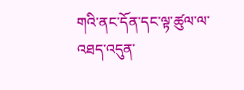གའི་ནང་དོན་དང་ལྟ་ཚུལ་ལ་འཐད་འདུན་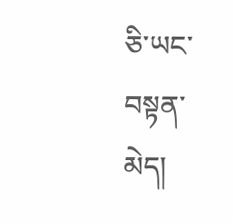ཅི་ཡང་བསྟན་མེད།